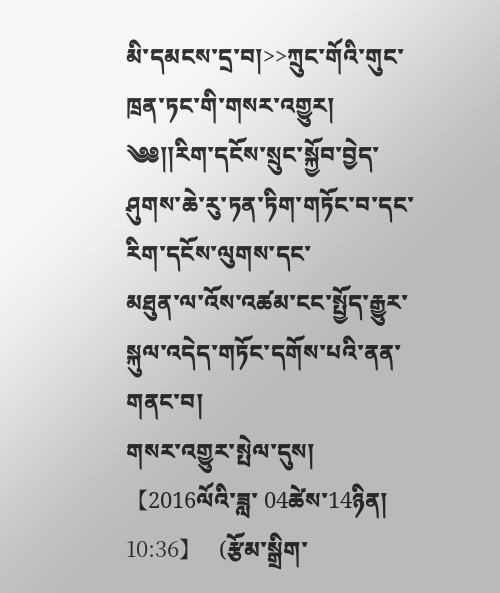མི་དམངས་དྲ་བ།>>ཀྲུང་གོའི་གུང་ཁྲན་ཏང་གི་གསར་འགྱུར།
༄༅།།རིག་དངོས་སྲུང་སྐྱོབ་བྱེད་ཤུགས་ཆེ་རུ་ཏན་ཏིག་གཏོང་བ་དང་རིག་དངོས་ལུགས་དང་
མཐུན་ལ་འོས་འཚམ་ངང་སྤྱོད་རྒྱུར་སྐུལ་འདེད་གཏོང་དགོས་པའི་ནན་གནང་བ།
གསར་འགྱུར་སྤེལ་དུས།  【2016ལོའི་ཟླ་ 04ཚེས་14ཉིན། 10:36】   (རྩོམ་སྒྲིག་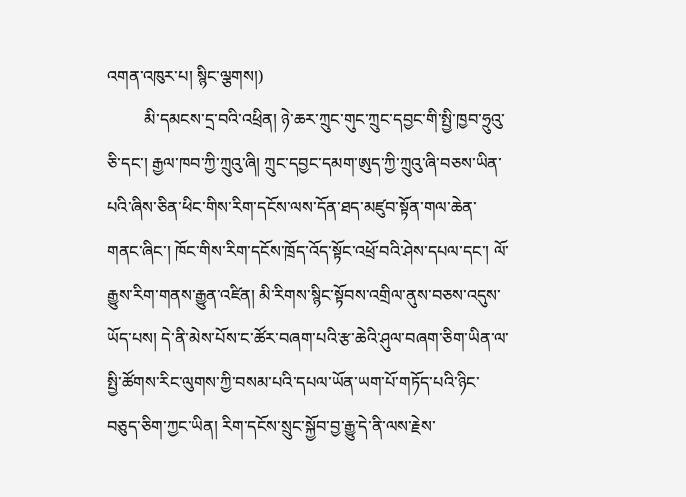འགན་འཁུར་པ། སྙིང་ལྕགས།)
         མི་དམངས་དྲ་བའི་འཕྲིན། ཉེ་ཆར་ཀྲུང་གུང་ཀྲུང་དབྱང་གི་སྤྱི་ཁྱབ་ཧྲུའུ་ཅི་དང་། རྒྱལ་ཁབ་ཀྱི་ཀྲུའུ་ཞི། ཀྲུང་དབྱང་དམག་ཨུད་ཀྱི་ཀྲུའུ་ཞི་བཅས་ཡིན་པའི་ཞིས་ཅིན་ཕིང་གིས་རིག་དངོས་ལས་དོན་ཐད་མཛུབ་སྟོན་གལ་ཆེན་གནང་ཞིང་། ཁོང་གིས་རིག་དངོས་ཁྲོད་འོད་སྟོང་འཕྲོ་བའི་ཤེས་དཔལ་དང་། ལོ་རྒྱུས་རིག་གནས་རྒྱུན་འཛིན། མི་རིགས་སྙིང་སྟོབས་འགྲིལ་ནུས་བཅས་འདུས་ཡོད་པས། དེ་ནི་མེས་པོས་ང་ཚོར་བཞག་པའི་རྩ་ཆེའི་ཤུལ་བཞག་ཅིག་ཡིན་ལ་སྤྱི་ཚོགས་རིང་ལུགས་ཀྱི་བསམ་པའི་དཔལ་ཡོན་ཡག་པོ་གཏོད་པའི་ཉིང་བཅུད་ཅིག་ཀྱང་ཡིན། རིག་དངོས་སྲུང་སྐྱོབ་བྱ་རྒྱུ་དེ་ནི་ལས་རྗེས་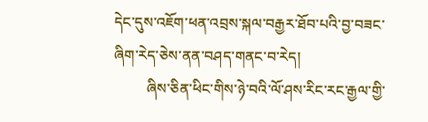དེང་དུས་འཇོག་ཕན་འབྲས་སྐལ་བརྒྱར་ཐོབ་པའི་བྱ་བཟང་ཞིག་རེད་ཅེས་ནན་བཤད་གནང་བ་རེད།
         ཞིས་ཅིན་ཕིང་གིས་ཉེ་བའི་ལོ་ཤས་རིང་རང་རྒྱལ་གྱི་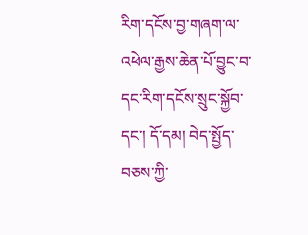རིག་དངོས་བྱ་གཞག་ལ་འཕེལ་རྒྱས་ཆེན་པོ་བྱུང་བ་དང་རིག་དངོས་སྲུང་སྐྱོབ་དང་། དོ་དམ། བེད་སྤྱོད་བཅས་ཀྱི་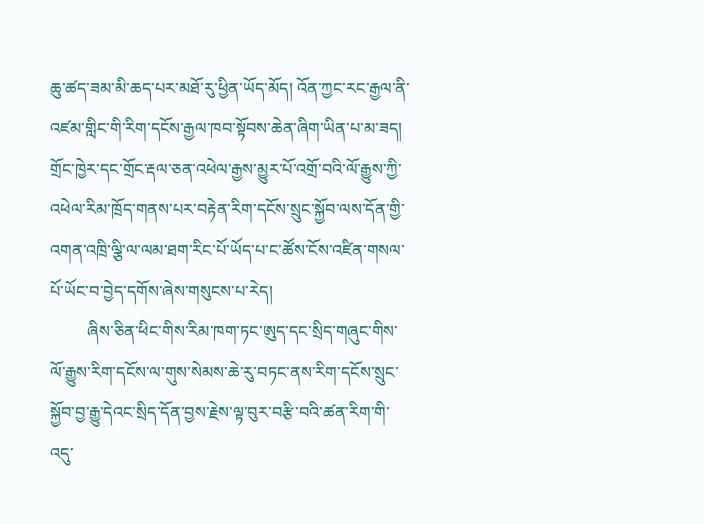ཆུ་ཚད་ཟམ་མི་ཆད་པར་མཐོ་རུ་ཕྱིན་ཡོད་མོད། འོན་ཀྱང་རང་རྒྱལ་ནི་འཛམ་གླིང་གི་རིག་དངོས་རྒྱལ་ཁབ་སྟོབས་ཆེན་ཞིག་ཡིན་པ་མ་ཟད། གྲོང་ཁྱེར་དང་གྲོང་རྡལ་ཅན་འཕེལ་རྒྱས་མྱུར་པོ་འགྲོ་བའི་ལོ་རྒྱུས་ཀྱི་འཕེལ་རིམ་ཁྲོད་གནས་པར་བརྟེན་རིག་དངོས་སྲུང་སྐྱོབ་ལས་དོན་གྱི་འགན་འཁྲི་ལྕི་ལ་ལམ་ཐག་རིང་པོ་ཡོད་པ་ང་ཚོས་ངོས་འཛིན་གསལ་པོ་ཡོང་བ་བྱེད་དགོས་ཞེས་གསུངས་པ་རེད།
         ཞིས་ཅིན་ཕིང་གིས་རིམ་ཁག་ཏང་ཨུད་དང་སྲིད་གཞུང་གིས་ལོ་རྒྱུས་རིག་དངོས་ལ་གུས་སེམས་ཆེ་རུ་བཏང་ནས་རིག་དངོས་སྲུང་སྐྱོབ་བྱ་རྒྱུ་དེའང་སྲིད་དོན་བྱས་རྗེས་ལྟ་བུར་བརྩི་བའི་ཚན་རིག་གི་འདུ་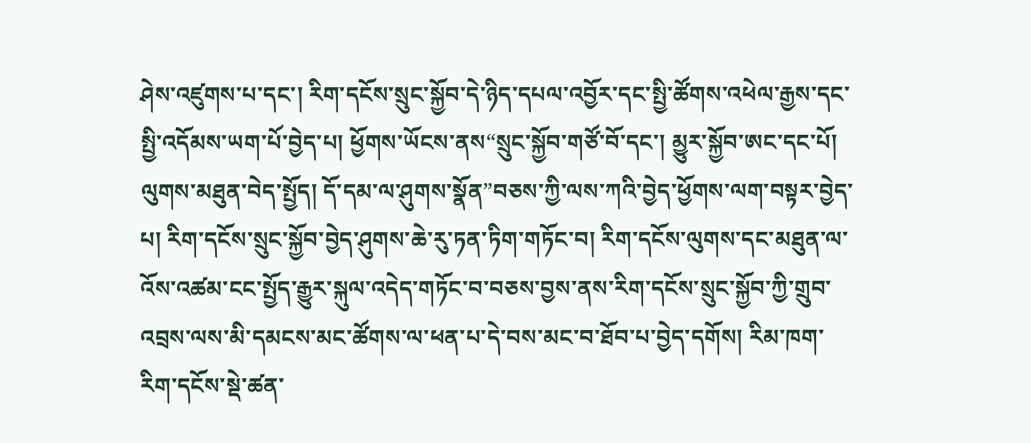ཤེས་འཛུགས་པ་དང་། རིག་དངོས་སྲུང་སྐྱོབ་དེ་ཉིད་དཔལ་འབྱོར་དང་སྤྱི་ཚོགས་འཕེལ་རྒྱས་དང་སྤྱི་འདོམས་ཡག་པོ་བྱེད་པ། ཕྱོགས་ཡོངས་ནས“སྲུང་སྐྱོབ་གཙོ་བོ་དང་། མྱུར་སྐྱོབ་ཨང་དང་པོ། ལུགས་མཐུན་བེད་སྤྱོད། དོ་དམ་ལ་ཤུགས་སྣོན”བཅས་ཀྱི་ལས་ཀའི་བྱེད་ཕྱོགས་ལག་བསྟར་བྱེད་པ། རིག་དངོས་སྲུང་སྐྱོབ་བྱེད་ཤུགས་ཆེ་རུ་ཏན་ཏིག་གཏོང་བ། རིག་དངོས་ལུགས་དང་མཐུན་ལ་འོས་འཚམ་ངང་སྤྱོད་རྒྱུར་སྐུལ་འདེད་གཏོང་བ་བཅས་བྱས་ནས་རིག་དངོས་སྲུང་སྐྱོབ་ཀྱི་གྲུབ་འབྲས་ལས་མི་དམངས་མང་ཚོགས་ལ་ཕན་པ་དེ་བས་མང་བ་ཐོབ་པ་བྱེད་དགོས། རིམ་ཁག་རིག་དངོས་སྡེ་ཚན་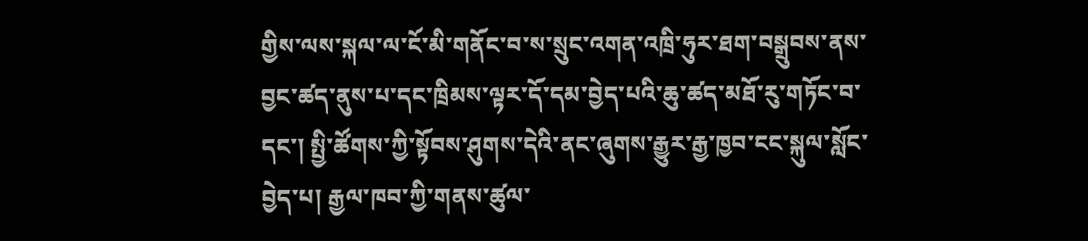གྱིས་ལས་སྐལ་ལ་ངོ་མི་གནོང་བ་ས་སྲུང་འགན་འཁྲི་ཧུར་ཐག་བསྒྲུབས་ནས་བྱང་ཚད་ནུས་པ་དང་ཁྲིམས་ལྟར་དོ་དམ་བྱེད་པའི་ཆུ་ཚད་མཐོ་རུ་གཏོང་བ་དང་། སྤྱི་ཚོགས་ཀྱི་སྟོབས་ཤུགས་དེའི་ནང་ཞུགས་རྒྱུར་རྒྱ་ཁྱབ་ངང་སྐུལ་སློང་བྱེད་པ། རྒྱལ་ཁབ་ཀྱི་གནས་ཚུལ་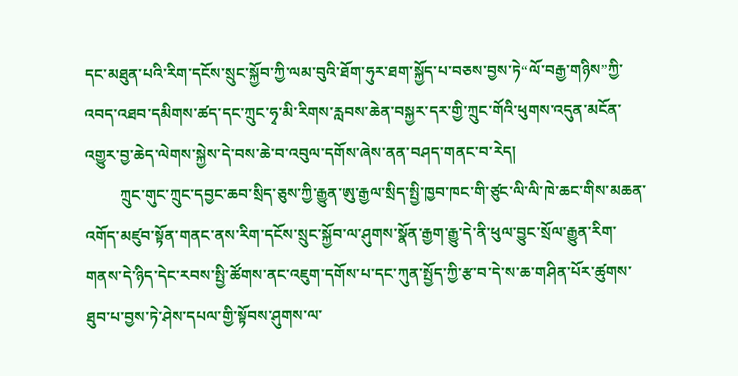དང་མཐུན་པའི་རིག་དངོས་སྲུང་སྐྱོབ་ཀྱི་ལམ་བུའི་ཐོག་ཧུར་ཐག་སྐྱོད་པ་བཅས་བྱས་ཏེ“ལོ་བརྒྱ་གཉིས”ཀྱི་འབད་འཐབ་དམིགས་ཚད་དང་ཀྲུང་ཧྭ་མི་རིགས་རླབས་ཆེན་བསྐྱར་དར་གྱི་ཀྲུང་གོའི་ཕུགས་འདུན་མངོན་འགྱུར་བྱ་ཆེད་ལེགས་སྐྱེས་དེ་བས་ཆེ་བ་འབུལ་དགོས་ཞེས་ནན་བཤད་གནང་བ་རེད།
         ཀྲུང་གུང་ཀྲུང་དབྱང་ཆབ་སྲིད་ཅུས་ཀྱི་རྒྱུན་ཨུ་རྒྱལ་སྲིད་སྤྱི་ཁྱབ་ཁང་གི་ཙུང་ལི་ལི་ཁེ་ཆང་གིས་མཆན་འགོད་མཛུབ་སྟོན་གནང་ནས་རིག་དངོས་སྲུང་སྐྱོབ་ལ་ཤུགས་སྣོན་རྒྱག་རྒྱུ་དེ་ནི་ཕུལ་བྱུང་སྲོལ་རྒྱུན་རིག་གནས་དེ་ཉིད་དེང་རབས་སྤྱི་ཚོགས་ནང་འཇུག་དགོས་པ་དང་ཀུན་སྤྱོད་ཀྱི་རྩ་བ་དེ་ས་ཆ་གཤིན་པོར་ཚུགས་ཐུབ་པ་བྱས་ཏེ་ཤེས་དཔལ་གྱི་སྟོབས་ཤུགས་ལ་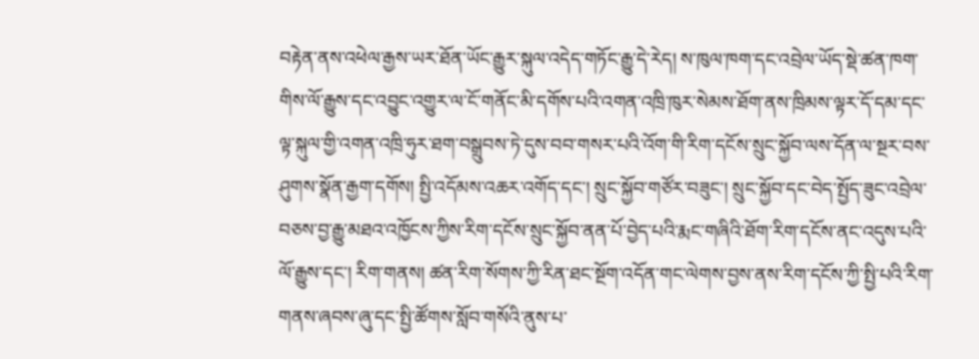བརྟེན་ནས་འཕེལ་རྒྱས་ཡར་ཐོན་ཡོང་རྒྱུར་སྐུལ་འདེད་གཏོང་རྒྱུ་དེ་རེད། ས་ཁུལ་ཁག་དང་འབྲེལ་ཡོད་སྡེ་ཚན་ཁག་གིས་ལོ་རྒྱུས་དང་འབྱུང་འགྱུར་ལ་ངོ་གནོང་མི་དགོས་པའི་འགན་འཁྲི་ཁུར་སེམས་ཐོག་ནས་ཁྲིམས་ལྟར་དོ་དམ་དང་ལྟ་སྐུལ་གྱི་འགན་འཁྲི་ཧུར་ཐག་བསྒྲུབས་ཏེ་དུས་བབ་གསར་པའི་འོག་གི་རིག་དངོས་སྲུང་སྐྱོབ་ལས་དོན་ལ་སྔར་བས་ཤུགས་སྣོན་རྒྱག་དགོས། སྤྱི་འདོམས་འཆར་འགོད་དང་། སྲུང་སྐྱོབ་གཙོར་བཟུང་། སྲུང་སྐྱོབ་དང་བེད་སྤྱོད་ཟུང་འབྲེལ་བཅས་བྱ་རྒྱུ་མཐའ་འཁྱོངས་ཀྱིས་རིག་དངོས་སྲུང་སྐྱོབ་ནན་པོ་བྱེད་པའི་རྨང་གཞིའི་ཐོག་རིག་དངོས་ནང་འདུས་པའི་ལོ་རྒྱུས་དང་། རིག་གནས། ཚན་རིག་སོགས་ཀྱི་རིན་ཐང་སྔོག་འདོན་གང་ལེགས་བྱས་ནས་རིག་དངོས་ཀྱི་སྤྱི་པའི་རིག་གནས་ཞབས་ཞུ་དང་སྤྱི་ཚོགས་སློབ་གསོའི་ནུས་པ་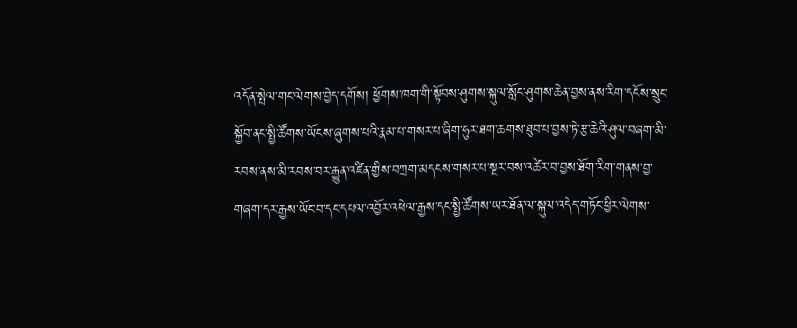འདོན་སྤེལ་གང་ལེགས་བྱེད་དགོས། ཕྱོགས་ཁག་གི་སྟོབས་ཤུགས་སྐུལ་སློང་ཤུགས་ཆེན་བྱས་ནས་རིག་དངོས་སྲུང་སྐྱོབ་ནང་སྤྱི་ཚོགས་ཡོངས་ཞུགས་པའི་རྣམ་པ་གསར་པ་ཞིག་ཧུར་ཐག་ཆགས་ཐུབ་པ་བྱས་ཏེ་རྩ་ཆེའི་ཤུལ་བཞག་མི་རབས་ནས་མི་རབས་བར་རྒྱུན་འཛིན་གྱིས་བཀྲག་མདངས་གསར་པ་སྔར་བས་འཚེར་བ་བྱས་ཐོག་རིག་གནས་བྱ་གཞག་དར་རྒྱས་ཡོང་བ་དང་དཔལ་འབྱོར་འཕེལ་རྒྱས་དང་སྤྱི་ཚོགས་ཡར་ཐོན་ལ་སྐུལ་འདེད་གཏོང་ཕྱིར་ལེགས་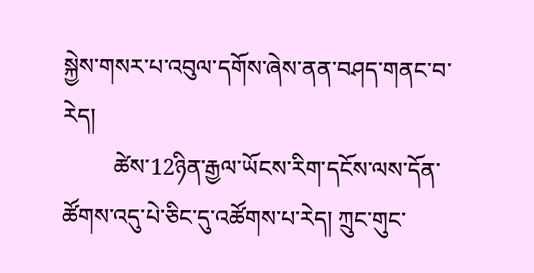སྐྱེས་གསར་པ་འབུལ་དགོས་ཞེས་ནན་བཤད་གནང་བ་རེད།
         ཚེས་12ཉིན་རྒྱལ་ཡོངས་རིག་དངོས་ལས་དོན་ཚོགས་འདུ་པེ་ཅིང་དུ་འཚོགས་པ་རེད། ཀྲུང་གུང་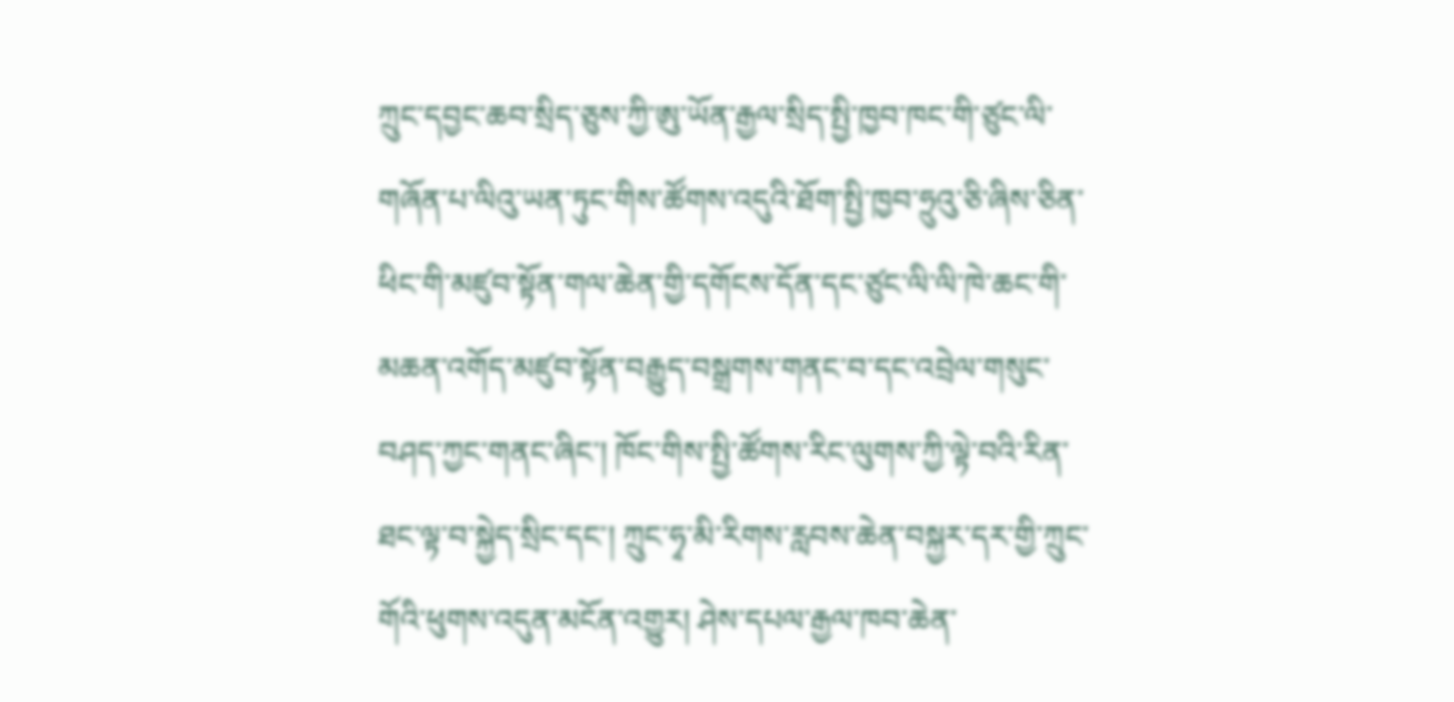ཀྲུང་དབྱང་ཆབ་སྲིད་ཅུས་ཀྱི་ཨུ་ཡོན་རྒྱལ་སྲིད་སྤྱི་ཁྱབ་ཁང་གི་ཙུང་ལི་གཞོན་པ་ལིའུ་ཡན་ཏུང་གིས་ཚོགས་འདུའི་ཐོག་སྤྱི་ཁྱབ་ཧྲུའུ་ཅི་ཞིས་ཅིན་ཕིང་གི་མཛུབ་སྟོན་གལ་ཆེན་གྱི་དགོངས་དོན་དང་ཙུང་ལི་ལི་ཁེ་ཆང་གི་མཆན་འགོད་མཛུབ་སྟོན་བརྒྱུད་བསྒྲགས་གནང་བ་དང་འབྲེལ་གསུང་བཤད་ཀྱང་གནང་ཞིང་། ཁོང་གིས་སྤྱི་ཚོགས་རིང་ལུགས་ཀྱི་ལྟེ་བའི་རིན་ཐང་ལྟ་བ་སྐྱེད་སྲིང་དང་། ཀྲུང་ཧྭ་མི་རིགས་རླབས་ཆེན་བསྐྱར་དར་གྱི་ཀྲུང་གོའི་ཕུགས་འདུན་མངོན་འགྱུར། ཤེས་དཔལ་རྒྱལ་ཁབ་ཆེན་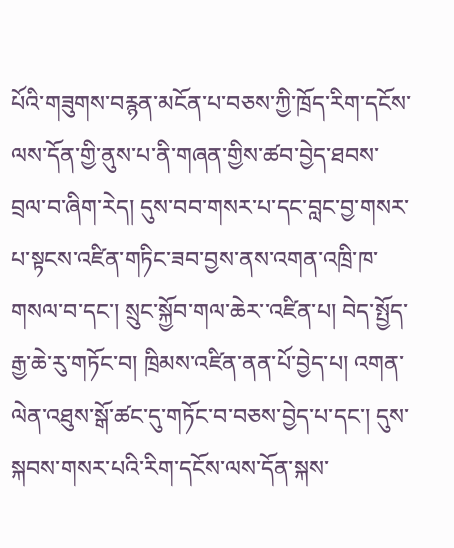པོའི་གཟུགས་བརྙན་མངོན་པ་བཅས་ཀྱི་ཁྲོད་རིག་དངོས་ལས་དོན་གྱི་ནུས་པ་ནི་གཞན་གྱིས་ཚབ་བྱེད་ཐབས་བྲལ་བ་ཞིག་རེད། དུས་བབ་གསར་པ་དང་བླང་བྱ་གསར་པ་སྟངས་འཛིན་གཏིང་ཟབ་བྱས་ནས་འགན་འཁྲི་ཁ་གསལ་བ་དང་། སྲུང་སྐྱོབ་གལ་ཆེར་་འཛིན་པ། བེད་སྤྱོད་རྒྱ་ཆེ་རུ་གཏོང་བ། ཁྲིམས་འཛིན་ནན་པོ་བྱེད་པ། འགན་ལེན་འཐུས་སྒོ་ཚང་དུ་གཏོང་བ་བཅས་བྱེད་པ་དང་། དུས་སྐབས་གསར་པའི་རིག་དངོས་ལས་དོན་སྐས་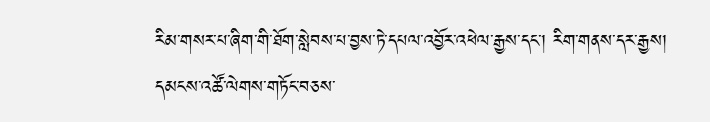རིམ་གསར་པ་ཞིག་གི་ཐོག་སླེབས་པ་བྱས་ཏེ་དཔལ་འབྱོར་འཕེལ་རྒྱས་དང་། རིག་གནས་དར་རྒྱས། དམངས་འཚོ་ལེགས་གཏོང་བཅས་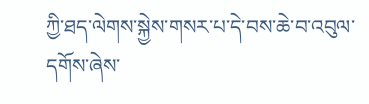ཀྱི་ཐད་ལེགས་སྐྱེས་གསར་པ་དེ་བས་ཆེ་བ་འབུལ་དགོས་ཞེས་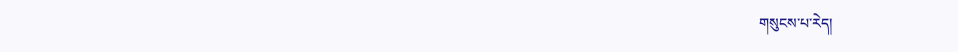གསུངས་པ་རེད།